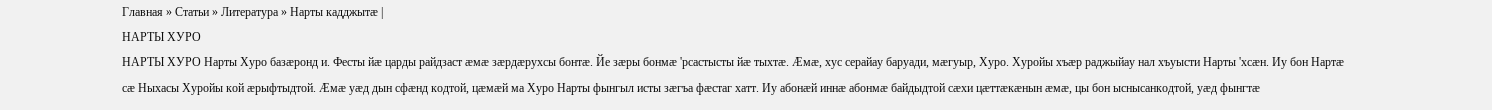Главная » Статьи » Литература » Нарты кадджытæ |
НАРТЫ ХУРО
НАРТЫ ХУРО Нарты Хуро базæронд и. Фесты йæ царды райдзаст æмæ зæрдæрухсы бонтæ. Йе зæры бонмæ 'рсастысты йæ тыхтæ. Æмæ, хус серайау баруади, мæгуыр, Хуро. Хуройы хъæр раджыйау нал хъуысти Нарты 'хсæн. Иу бон Нартæ сæ Ныхасы Хуройы кой æрыфтыдтой. Æмæ уæд дын сфæнд кодтой, цæмæй ма Хуро Нарты фынгыл исты зæгъа фæстаг хатт. Иу абонæй иннæ абонмæ байдыдтой сæхи цæттæкæнын æмæ, цы бон ыснысанкодтой, уæд фынгтæ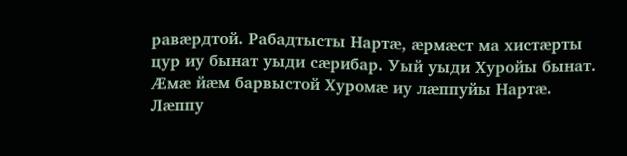равæрдтой. Рабадтысты Нартæ, æрмæст ма хистæрты цур иу бынат уыди сæрибар. Уый уыди Хуройы бынат. Æмæ йæм барвыстой Хуромæ иу лæппуйы Нартæ. Лæппу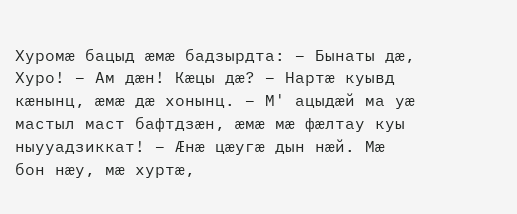Хуромæ бацыд æмæ бадзырдта: – Бынаты дæ, Хуро! – Ам дæн! Кæцы дæ? – Нартæ куывд кæнынц, æмæ дæ хонынц. – М' ацыдæй ма уæ мастыл маст бафтдзæн, æмæ мæ фæлтау куы ныууадзиккат! – Æнæ цæугæ дын нæй. Мæ бон нæу, мæ хуртæ,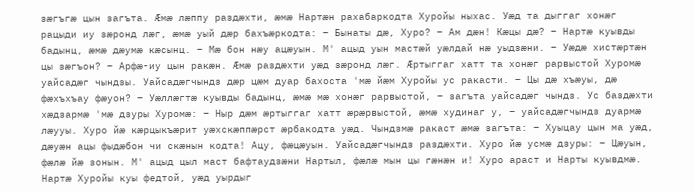зæгъгæ цын загъта. Æмæ лæппу раздæхти, æмæ Нартæн рахабаркодта Хуройы ныхас. Уæд та дыггаг хонæг рацыди иу зæронд лæг, æмæ уый дæр бахъæркодта: – Бынаты дæ, Хуро? – Ам дæн! Кæцы дæ? – Нартæ куывды бадынц, æмæ дæумæ кæсынц. – Мæ бон нæу ацæуын. М' ацыд уын мастæй уæлдай нæ уыдзæни. – Уæдæ хистæртæн цы зæгъон? – Арфæ-иу цын ракæн. Æмæ раздæхти уæд зæронд лæг. Æртыггаг хатт та хонæг рарвыстой Хуромæ уайсадæг чындзы. Уайсадæгчындз дæр цæм дуар бахоста 'мæ йæм Хуройы ус ракасти. – Цы дæ хъæуы, дæ фæхъхъау фæуон? – Уæллæгтæ куывды бадынц, æмæ мæ хонæг рарвыстой, – загъта уайсадæг чындз. Ус баздæхти хæдзармæ 'мæ дзуры Хуромæ: – Ныр дæм æртыггаг хатт æрæрвыстой, æмæ худинаг у, – уайсадæгчындз дуармæ лæууы. Хуро йæ кæрцыкъæрит уæхскæппæрст æрбакодта уæд. Чындзмæ ракаст æмæ загъта: – Хуыцау цын ма уæд, дæуæн ацы фыдæбон чи скæнын кодта! Ацу, фæцæуын. Уайсадæгчындз раздæхти. Хуро йæ усмæ дзуры: – Цæуын, фæлæ йæ зонын. М' ацыд цыл маст бафтаудзæни Нартыл, фæлæ мын цы гæнæн и! Хуро араст и Нарты куывдмæ. Нартæ Хуройы куы федтой, уæд уырдыг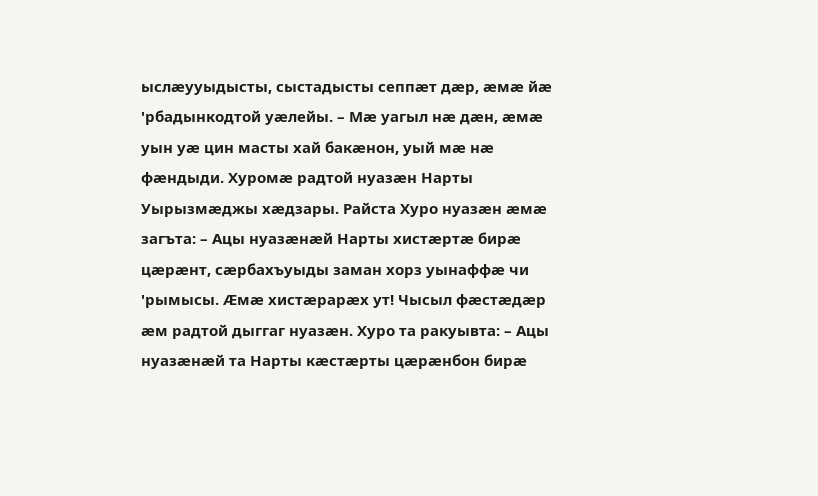ыслæууыдысты, сыстадысты сеппæт дæр, æмæ йæ 'рбадынкодтой уæлейы. – Мæ уагыл нæ дæн, æмæ уын уæ цин масты хай бакæнон, уый мæ нæ фæндыди. Хуромæ радтой нуазæн Нарты Уырызмæджы хæдзары. Райста Хуро нуазæн æмæ загъта: – Ацы нуазæнæй Нарты хистæртæ бирæ цæрæнт, сæрбахъуыды заман хорз уынаффæ чи 'рымысы. Æмæ хистæрарæх ут! Чысыл фæстæдæр æм радтой дыггаг нуазæн. Хуро та ракуывта: – Ацы нуазæнæй та Нарты кæстæрты цæрæнбон бирæ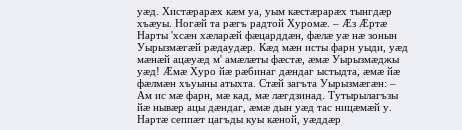уæд. Хистæрарæх кæм уа, уым кæстæрарæх тынгдæр хъæуы. Ногæй та рæгъ радтой Хуромæ. – Æз Æртæ Нарты 'хсæн хæларæй фæцарддæн, фæлæ уæ нæ зонын Уырызмæгæй рæдаудæр. Кæд мæн исты фарн уыди, уæд мæнæй ацæуæд м' амæлæты фæстæ, æмæ Уырызмæджы уæд! Æмæ Хуро йæ рæбинаг дæндаг ыстыдта, æмæ йæ фæлмæн хъуыны атыхта. Стæй загъта Уырызмæгæн: – Ам ис мæ фарн, мæ кад, мæ лæгдзинад. Тутырылагъзы йæ нывæр ацы дæндаг, æмæ дын уæд тас ницæмæй у. Нартæ сеппæт цагъды куы кæной, уæддæр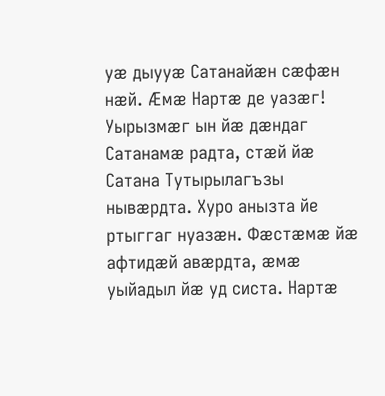уæ дыууæ Сатанайæн сæфæн нæй. Æмæ Нартæ де уазæг! Уырызмæг ын йæ дæндаг Сатанамæ радта, стæй йæ Сатана Тутырылагъзы нывæрдта. Хуро анызта йе ртыггаг нуазæн. Фæстæмæ йæ афтидæй авæрдта, æмæ уыйадыл йæ уд систа. Нартæ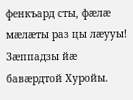фенкъард сты, фæлæ мæлæты раз цы лæууы! Зæппадзы йæ бавæрдтой Хуройы.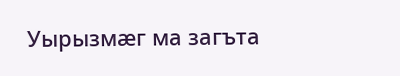Уырызмæг ма загъта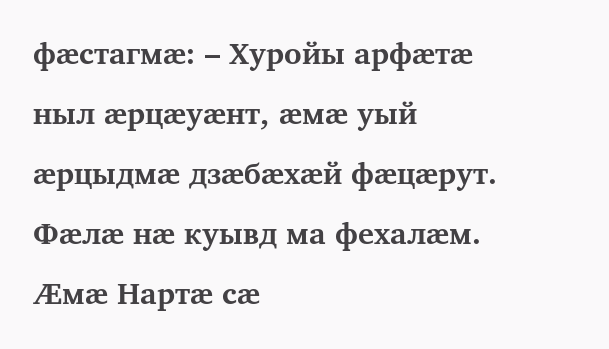фæстагмæ: – Хуройы арфæтæ ныл æрцæуæнт, æмæ уый æрцыдмæ дзæбæхæй фæцæрут. Фæлæ нæ куывд ма фехалæм. Æмæ Нартæ сæ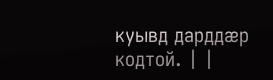куывд дарддæр кодтой. | |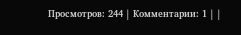Просмотров: 244 | Комментарии: 1 | |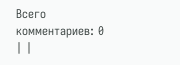Всего комментариев: 0 | |